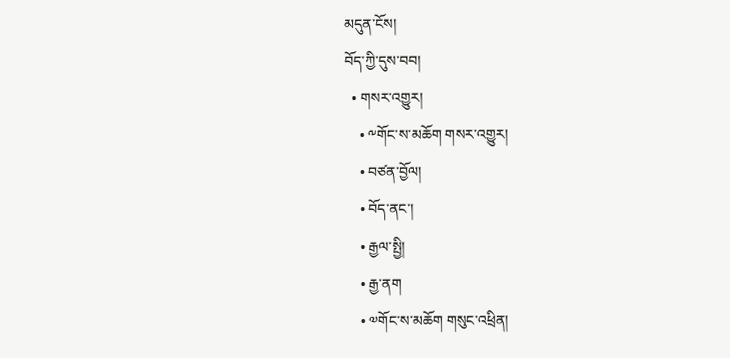མདུན་ངོས།
བོད་ཀྱི་དུས་བབ།
  • གསར་འགྱུར།
    • ༸གོང་ས་མཆོག གསར་འགྱུར།
    • བཙན་བྱོལ།
    • བོད་ནང་།
    • རྒྱལ་སྤྱི།
    • རྒྱ་ནག
    • ༧གོང་ས་མཆོག གསུང་འཕྲིན།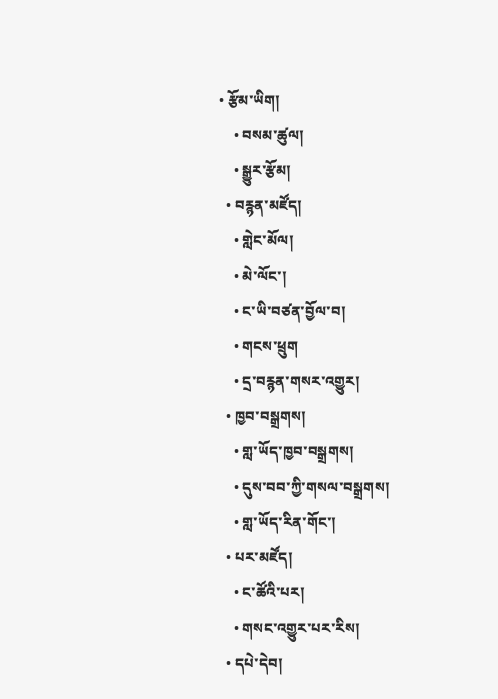• རྩོམ་ཡིག།
    • བསམ་ཚུལ།
    • སྒྱུར་རྩོམ།
  • བརྙན་མཛོད།
    • གླེང་མོལ།
    • མེ་ལོང་།
    • ང་ཡི་བཙན་བྱོལ་བ།
    • གངས་ཕྲུག
    • དྲ་བརྙན་གསར་འགྱུར།
  • ཁྱབ་བསྒྲགས།
    • གླ་ཡོད་ཁྱབ་བསྒྲགས།
    • དུས་བབ་ཀྱི་གསལ་བསྒྲགས།
    • གླ་ཡོད་རིན་གོང་།
  • པར་མཛོད།
    • ང་ཚོའི་པར།
    • གསང་འགྱུར་པར་རིས།
  • དཔེ་དེབ།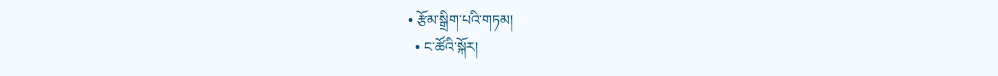• རྩོམ་སྒྲིག་པའི་གཏམ།
  • ང་ཚོའི་སྐོར།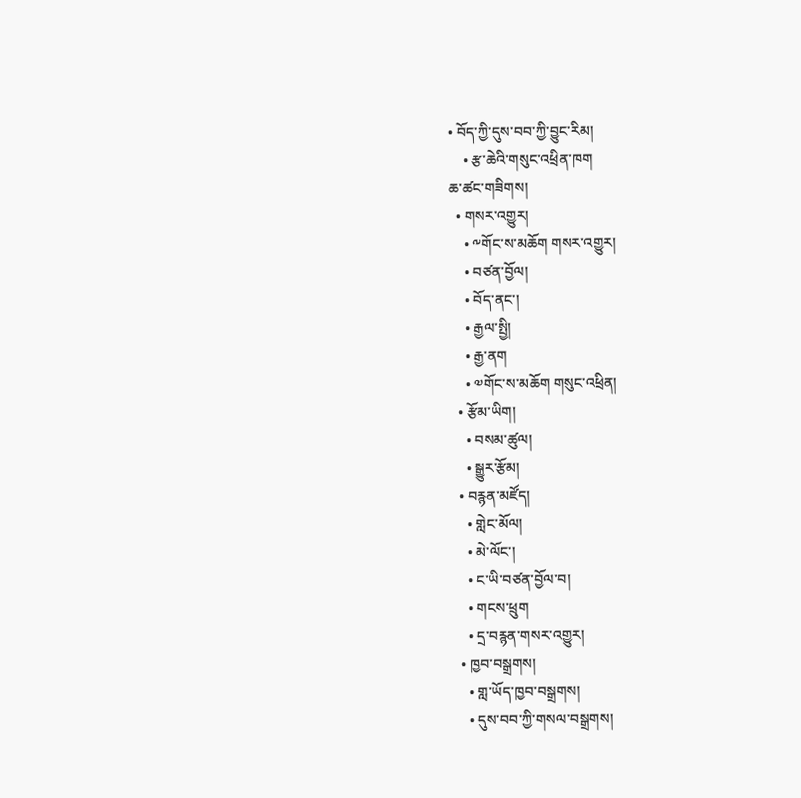• བོད་ཀྱི་དུས་བབ་ཀྱི་བྱུང་རིམ།
    • རྩ་ཆེའི་གསུང་འཕྲིན་ཁག
ཆ་ཚང་གཟིགས།
  • གསར་འགྱུར།
    • ༸གོང་ས་མཆོག གསར་འགྱུར།
    • བཙན་བྱོལ།
    • བོད་ནང་།
    • རྒྱལ་སྤྱི།
    • རྒྱ་ནག
    • ༧གོང་ས་མཆོག གསུང་འཕྲིན།
  • རྩོམ་ཡིག།
    • བསམ་ཚུལ།
    • སྒྱུར་རྩོམ།
  • བརྙན་མཛོད།
    • གླེང་མོལ།
    • མེ་ལོང་།
    • ང་ཡི་བཙན་བྱོལ་བ།
    • གངས་ཕྲུག
    • དྲ་བརྙན་གསར་འགྱུར།
  • ཁྱབ་བསྒྲགས།
    • གླ་ཡོད་ཁྱབ་བསྒྲགས།
    • དུས་བབ་ཀྱི་གསལ་བསྒྲགས།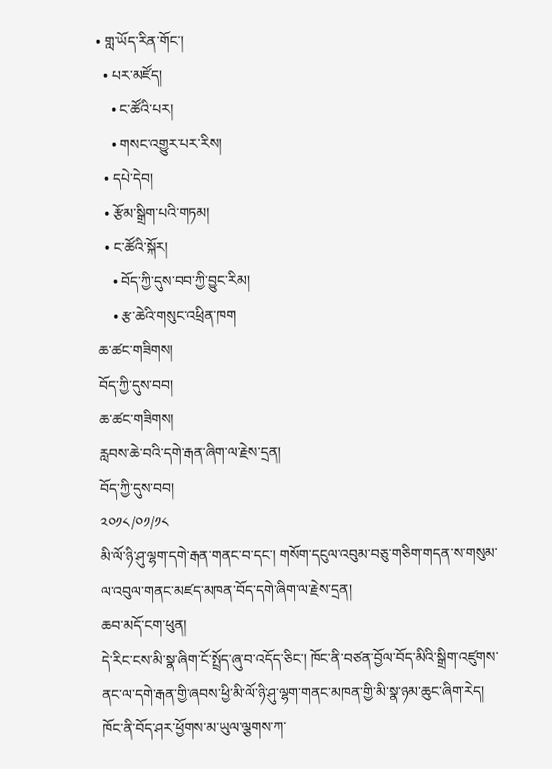• གླ་ཡོད་རིན་གོང་།
  • པར་མཛོད།
    • ང་ཚོའི་པར།
    • གསང་འགྱུར་པར་རིས།
  • དཔེ་དེབ།
  • རྩོམ་སྒྲིག་པའི་གཏམ།
  • ང་ཚོའི་སྐོར།
    • བོད་ཀྱི་དུས་བབ་ཀྱི་བྱུང་རིམ།
    • རྩ་ཆེའི་གསུང་འཕྲིན་ཁག
ཆ་ཚང་གཟིགས།
བོད་ཀྱི་དུས་བབ།
ཆ་ཚང་གཟིགས།
རླབས་ཆེ་བའི་དགེ་རྒན་ཞིག་ལ་རྗེས་དྲན།
བོད་ཀྱི་དུས་བབ།
༢༠༡༨/༠༡/༡༨
མི་ལོ་ཉི་ཤུ་ལྷག་དགེ་རྒན་གནང་བ་དང་། གསོག་དངུལ་འབུམ་བཅུ་གཅིག་གདན་ས་གསུམ་ལ་འབུལ་གནང་མཛད་མཁན་བོད་དགེ་ཞིག་ལ་རྗེས་དྲན།
ཆབ་མདོ་ངག་ཕུན།
དེ་རིང་ངས་མི་སྣ་ཞིག་ངོ་སྤྲོད་ཞུ་བ་འདོད་ཅིང་། ཁོང་ནི་བཙན་བྱོལ་བོད་མིའི་སྒྲིག་འཛུགས་ནང་ལ་དགེ་རྒན་གྱི་ཞབས་ཕྱི་མི་ལོ་ཉི་ཤུ་ལྷག་གནང་མཁན་གྱི་མི་སྣ་ཉམ་ཆུང་ཞིག་རེད། ཁོང་ནི་བོད་ཤར་ཕྱོགས་མ་ཡུལ་ལྕགས་ཀ་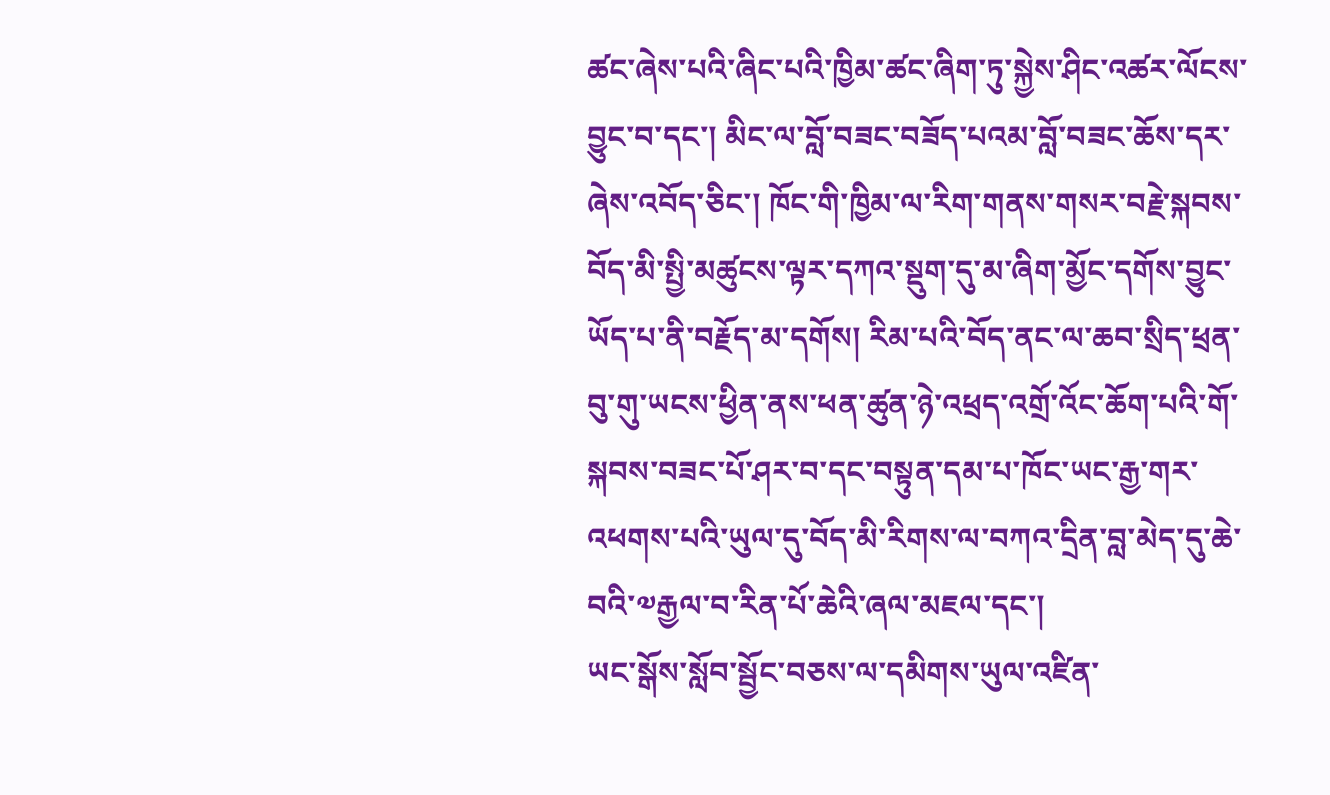ཚང་ཞེས་པའི་ཞིང་པའི་ཁྱིམ་ཚང་ཞིག་ཏུ་སྐྱེས་ཤིང་འཚར་ལོངས་བྱུང་བ་དང་། མིང་ལ་བློ་བཟང་བཟོད་པའམ་བློ་བཟང་ཆོས་དར་ཞེས་འབོད་ཅིང་། ཁོང་གི་ཁྱིམ་ལ་རིག་གནས་གསར་བརྗེ་སྐབས་བོད་མི་སྤྱི་མཚུངས་ལྟར་དཀའ་སྡུག་དུ་མ་ཞིག་མྱོང་དགོས་བྱུང་ཡོད་པ་ནི་བརྗོད་མ་དགོས། རིམ་པའི་བོད་ནང་ལ་ཆབ་སྲིད་ཕྲན་བུ་གུ་ཡངས་ཕྱིན་ནས་ཕན་ཚུན་ཉེ་འཕྲད་འགྲོ་འོང་ཆོག་པའི་གོ་སྐབས་བཟང་པོ་ཤར་བ་དང་བསྟུན་དམ་པ་ཁོང་ཡང་རྒྱ་གར་འཕགས་པའི་ཡུལ་དུ་བོད་མི་རིགས་ལ་བཀའ་དྲིན་བླ་མེད་དུ་ཆེ་བའི་༧རྒྱལ་བ་རིན་པོ་ཆེའི་ཞལ་མཇལ་དང་།
ཡང་སྒོས་སློབ་སྦྱོང་བཅས་ལ་དམིགས་ཡུལ་འཛིན་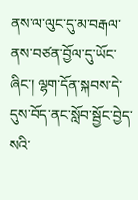ནས་ལ་ལུང་དུ་མ་བརྒལ་ནས་བཙན་བྱོལ་དུ་ཡོང་ཞིང་། ལྷག་དོན་སྐབས་དེ་དུས་བོད་ནང་སློབ་སྦྱོང་བྱེད་སའི་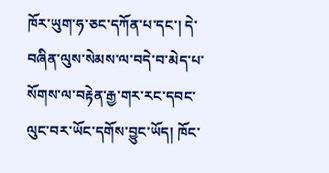ཁོར་ཡུག་ཧ་ཅང་དཀོན་པ་དང་། དེ་བཞིན་ལུས་སེམས་ལ་བདེ་བ་མེད་པ་སོགས་ལ་བརྟེན་རྒྱ་གར་རང་དབང་ལུང་བར་ཡོང་དགོས་བྱུང་ཡོད། ཁོང་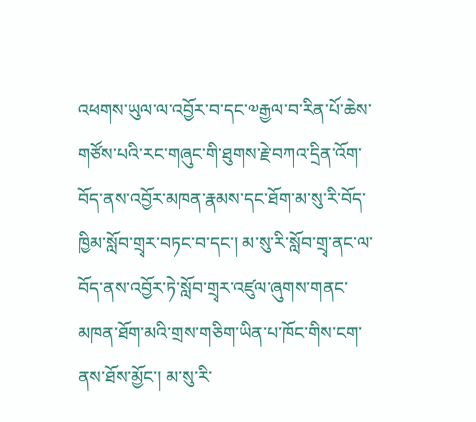འཕགས་ཡུལ་ལ་འབྱོར་བ་དང་༧རྒྱལ་བ་རིན་པོ་ཆེས་གཙོས་པའི་རང་གཞུང་གི་ཐུགས་རྗེ་བཀའ་དྲིན་འོག་བོད་ནས་འབྱོར་མཁན་རྣམས་དང་ཐོག་མ་སུ་རི་བོད་ཁྱིམ་སློབ་གྲྭར་བཏང་བ་དང་། མ་སུ་རི་སློབ་གྲྭ་ནང་ལ་བོད་ནས་འབྱོར་ཏེ་སློབ་གྲྭར་འཛུལ་ཞུགས་གནང་མཁན་ཐོག་མའི་གྲས་གཅིག་ཡིན་པ་ཁོང་གིས་ངག་ནས་ཐོས་མྱོང་། མ་སུ་རི་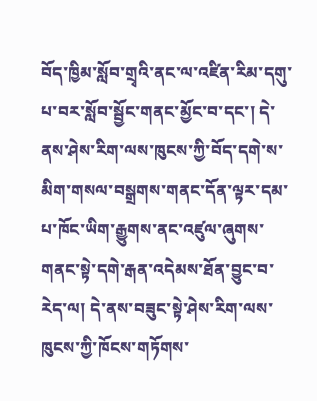བོད་ཁྱིམ་སློབ་གྲྭའི་ནང་ལ་འཛིན་རིམ་དགུ་པ་བར་སློབ་སྦྱོང་གནང་མྱོང་བ་དང་། དེ་ནས་ཤེས་རིག་ལས་ཁུངས་ཀྱི་བོད་དགེ་ས་མིག་གསལ་བསྒྲགས་གནང་དོན་ལྟར་དམ་པ་ཁོང་ཡིག་རྒྱུགས་ནང་འཛུལ་ཞུགས་གནང་སྟེ་དགེ་རྒན་འདེམས་ཐོན་བྱུང་བ་རེད་ལ། དེ་ནས་བཟུང་སྟེ་ཤེས་རིག་ལས་ཁུངས་ཀྱི་ཁོངས་གཏོགས་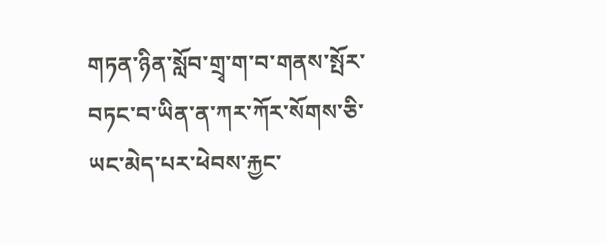གཏན་ཉིན་སློབ་གྲྭ་ག་བ་གནས་སྤོར་བཏང་བ་ཡིན་ན་ཀར་ཀོར་སོགས་ཅི་ཡང་མེད་པར་ཕེབས་རྐྱང་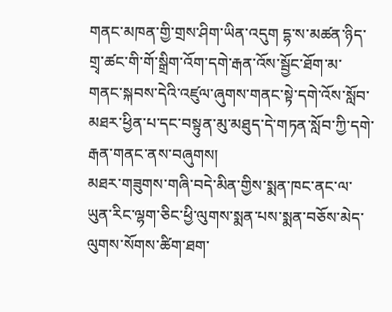གནང་མཁན་གྱི་གྲས་ཤིག་ཡིན་འདུག དྷ་ས་མཚན་ཉིད་གྲྭ་ཚང་གི་གོ་སྒྲིག་འོག་དགེ་རྒན་འོས་སྦྱོང་ཐོག་མ་གནང་སྐབས་དེའི་འཛུལ་ཞུགས་གནང་སྟེ་དགེ་འོས་སློབ་མཐར་ཕྱིན་པ་དང་བསྟུན་མུ་མཐུད་དེ་གཏན་སློབ་ཀྱི་དགེ་རྒན་གནང་ནས་བཞུགས།
མཐར་གཟུགས་གཞི་བདེ་མིན་གྱིས་སྨན་ཁང་ནང་ལ་ཡུན་རིང་ལྷག་ཅིང་ཕྱི་ལུགས་སྨན་པས་སྨན་བཅོས་མེད་ལུགས་སོགས་ཚིག་ཐག་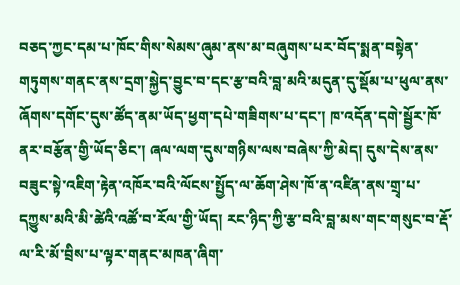བཅད་ཀྱང་དམ་པ་ཁོང་གིས་སེམས་ཞུམ་ནས་མ་བཞུགས་པར་བོད་སྨན་བསྟེན་གཏུགས་གནང་ནས་དྲག་སྐྱེད་བྱུང་བ་དང་རྩ་བའི་བླ་མའི་མདུན་དུ་སྡོམ་པ་ཕུལ་ནས་ཞོགས་དགོང་དུས་ཚོད་ནམ་ཡོད་ཕྱག་དཔེ་གཟིགས་པ་དང་། ཁ་འདོན་དགེ་སྦྱོར་ཁོ་ནར་བརྩོན་གྱི་ཡོད་ཅིང་། ཞལ་ལག་དུས་གཉིས་ལས་བཞེས་ཀྱི་མེད། དུས་དེས་ནས་བཟུང་སྟེ་འཇིག་རྟེན་འཁོར་བའི་ལོངས་སྤྱོད་ལ་ཆོག་ཤེས་ཁོ་ན་འཛིན་ནས་གྲྭ་པ་དཀྱུས་མའི་མི་ཚེའི་འཚོ་བ་རོལ་གྱི་ཡོད། རང་ཉིད་ཀྱི་རྩ་བའི་བླ་མས་གང་གསུང་བ་རྡོ་ལ་རི་མོ་བྲིས་པ་ལྟར་གནང་མཁན་ཞིག་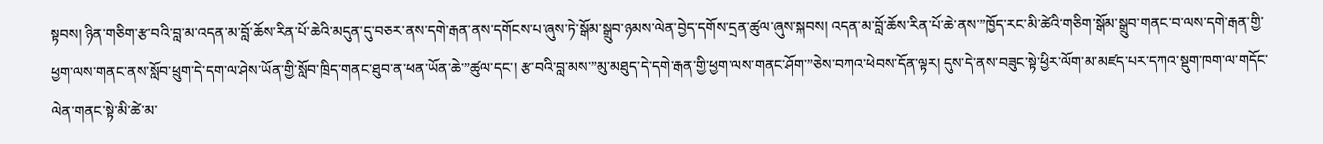སྟབས། ཉིན་གཅིག་རྩ་བའི་བླ་མ་འདན་མ་བློ་ཆོས་རིན་པོ་ཆེའི་མདུན་དུ་བཅར་ནས་དགེ་རྒན་ནས་དགོངས་པ་ཞུས་ཏེ་སྒོམ་སྒྲུབ་ཉམས་ལེན་བྱེད་དགོས་དྲན་ཚུལ་ཞུས་སྐབས། འདན་མ་བློ་ཆོས་རིན་པོ་ཆེ་ནས་”ཁྱོད་རང་མི་ཚེའི་གཅིག་སྒོམ་སྒྲུབ་གནང་བ་ལས་དགེ་རྒན་གྱི་ཕྱག་ལས་གནང་ནས་སློབ་ཕྲུག་དེ་དག་ལ་ཤེས་ཡོན་གྱི་སློབ་ཁྲིད་གནང་ཐུབ་ན་ཕན་ཡོན་ཆེ་”ཚུལ་དང་། རྩ་བའི་བླ་མས་”མུ་མཐུད་དེ་དགེ་རྒན་གྱི་ཕྱག་ལས་གནང་ཤོག་”ཅེས་བཀའ་ཕེབས་དོན་ལྟར། དུས་དེ་ནས་བཟུང་སྟེ་ཕྱིར་ལོག་མ་མཛད་པར་དཀའ་སྡུག་ཁག་ལ་གདོང་ལེན་གནང་སྟེ་མི་ཚེ་མ་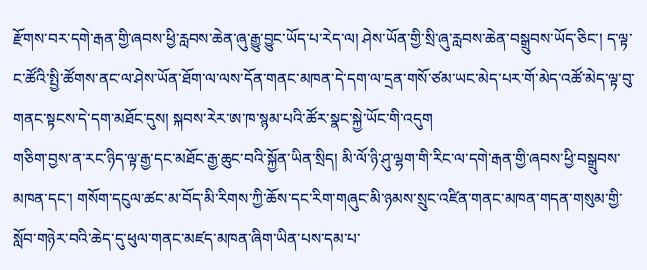རྫོགས་བར་དགེ་རྒན་གྱི་ཞབས་ཕྱི་རླབས་ཆེན་ཞུ་རྒྱུ་བྱུང་ཡོད་པ་རེད་ལ། ཤེས་ཡོན་གྱི་སྲི་ཞུ་རླབས་ཆེན་བསྒྲུབས་ཡོད་ཅིང་། ད་ལྟ་ང་ཚོའི་སྤྱི་ཚོགས་ནང་ལ་ཤེས་ཡོན་ཐོག་ལ་ལས་དོན་གནང་མཁན་དེ་དག་ལ་དྲན་གསོ་ཙམ་ཡང་མེད་པར་གོ་མེད་འཚོ་མེད་ལྟ་བུ་གནང་སྟངས་དེ་དག་མཐོང་དུས། སྐབས་རེར་ཨ་ཁ་སྙམ་པའི་ཚོར་སྣང་སྐྱེ་ཡོང་གི་འདུག
གཅིག་བྱས་ན་རང་ཉིད་ལྟ་རྒྱ་དང་མཐོང་རྒྱ་ཆུང་བའི་སྐྱོན་ཡིན་སྲིད། མི་ལོ་ཉི་ཤུ་ལྷག་གི་རིང་ལ་དགེ་རྒན་གྱི་ཞབས་ཕྱི་བསྒྲུབས་མཁན་དང་། གསོག་དངུལ་ཚང་མ་བོད་མི་རིགས་ཀྱི་ཆོས་དང་རིག་གཞུང་མི་ཉམས་སྲུང་འཛིན་གནང་མཁན་གདན་གསུམ་གྱི་སློབ་གཉེར་བའི་ཆེད་དུ་ཕུལ་གནང་མཛད་མཁན་ཞིག་ཡིན་པས་དམ་པ་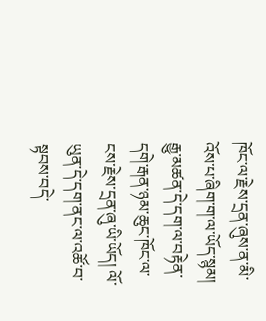ཁོང་ལ་རྗེས་དྲན་ཞུས་ན་མི་འོས་པ་ཞིག་ག་ལ་ཡོད་སྙམ། རྒྱུ་མཚན་དེ་དག་ལ་བརྟེན་དགེ་རྒན་ཉམ་ཆུང་ཁོང་ལ་ངས་རྗེས་དྲན་ཞུ་ཡི་ཡོད། ལོ་ཡུན་དེ་དག་ནང་ལ་འཚོ་བ་སྟབས་བདེ་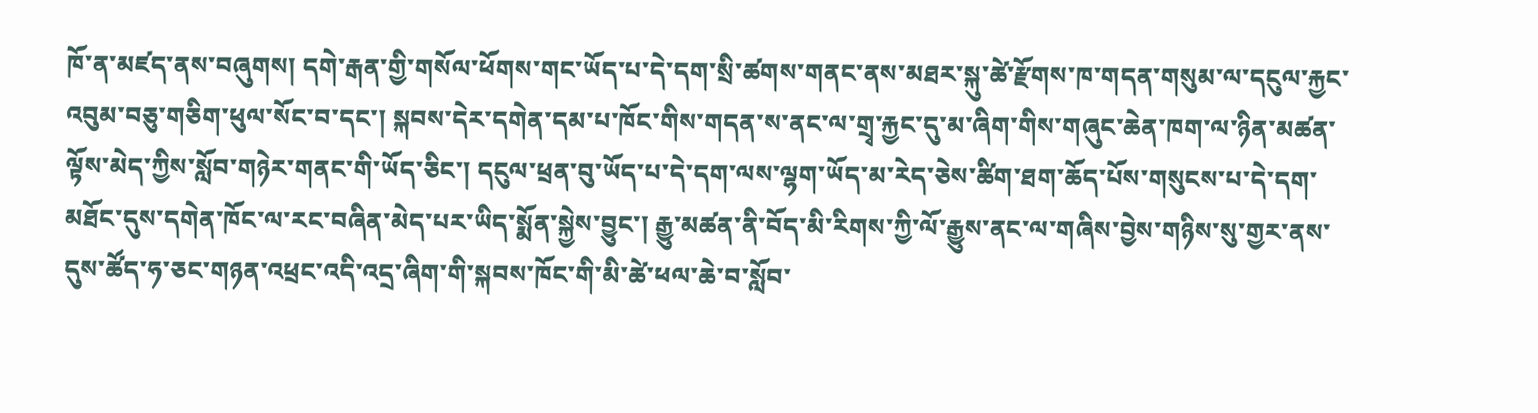ཁོ་ན་མཛད་ནས་བཞུགས། དགེ་རྒན་གྱི་གསོལ་ཕོགས་གང་ཡོད་པ་དེ་དག་སྲི་ཚགས་གནང་ནས་མཐར་སྐུ་ཚེ་རྫོགས་ཁ་གདན་གསུམ་ལ་དངུལ་རྐྱང་འབུམ་བཅུ་གཅིག་ཕུལ་སོང་བ་དང་། སྐབས་དེར་དགེན་དམ་པ་ཁོང་གིས་གདན་ས་ནང་ལ་གྲྭ་རྐྱང་དུ་མ་ཞིག་གིས་གཞུང་ཆེན་ཁག་ལ་ཉིན་མཚན་ལྟོས་མེད་ཀྱིས་སློབ་གཉེར་གནང་གི་ཡོད་ཅིང་། དངུལ་ཕྲན་བུ་ཡོད་པ་དེ་དག་ལས་ལྷག་ཡོད་མ་རེད་ཅེས་ཚིག་ཐག་ཆོད་པོས་གསུངས་པ་དེ་དག་མཐོང་དུས་དགེན་ཁོང་ལ་རང་བཞིན་མེད་པར་ཡིད་སྨོན་སྐྱེས་བྱུང་། རྒྱུ་མཚན་ནི་བོད་མི་རིགས་ཀྱི་ལོ་རྒྱུས་ནང་ལ་གཞིས་བྱེས་གཉིས་སུ་གྱར་ནས་དུས་ཚོད་ཧ་ཅང་གཉན་འཕྲང་འདི་འདྲ་ཞིག་གི་སྐབས་ཁོང་གི་མི་ཚེ་ཕལ་ཆེ་བ་སློབ་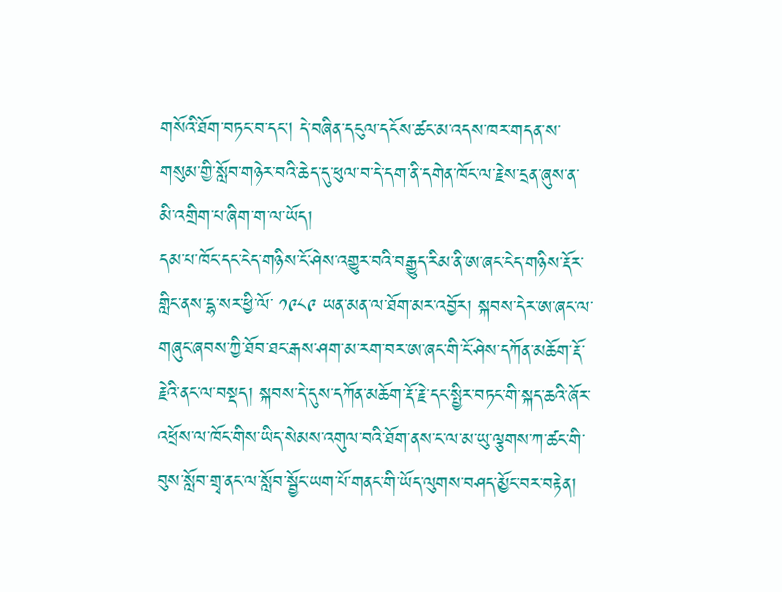གསོའི་ཐོག་བཏང་བ་དང། དེ་བཞིན་དངུལ་དངོས་ཚང་མ་འདས་ཁར་གདན་ས་གསུམ་གྱི་སློབ་གཉེར་བའི་ཆེད་དུ་ཕུལ་བ་དེ་དག་ནི་དགེན་ཁོང་ལ་རྗེས་དྲན་ཞུས་ན་མི་འགྲིག་པ་ཞིག་ག་ལ་ཡོད།
དམ་པ་ཁོང་དང་ངེད་གཉིས་ངོ་ཤེས་འགྱུར་བའི་བརྒྱུད་རིམ་ནི་ཨ་ཞང་ངེད་གཉིས་རྡོར་གླིང་ནས་དྷ་སར་ཕྱི་ལོ་ ༡༩༨༩ ཡན་མན་ལ་ཐོག་མར་འབྱོར། སྐབས་དེར་ཨ་ཞང་ལ་གཞུང་ཞབས་ཀྱི་ཐོབ་ཐང་རྒས་ཤག་མ་རག་བར་ཨ་ཞང་གི་ངོ་ཤེས་དཀོན་མཆོག་རྡོ་རྗེའི་ནང་ལ་བསྡད། སྐབས་དེ་དུས་དཀོན་མཆོག་རྡོ་རྗེ་དང་སྤྱིར་བཏང་གི་སྐད་ཆའི་ཞོར་འཕྲོས་ལ་ཁོང་གིས་ཡིད་སེམས་འགུལ་བའི་ཐོག་ནས་ང་ལ་མ་ཡུ་ལྕགས་ཀ་ཚང་གི་བུས་སློབ་གྲྭ་ནང་ལ་སློབ་སྦྱོང་ཡག་པོ་གནང་གི་ཡོད་ལུགས་བཤད་མྱོང་བར་བརྟེན།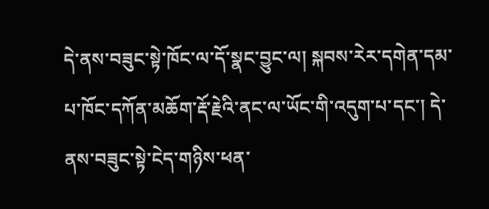དེ་ནས་བཟུང་སྟེ་ཁོང་ལ་དོ་སྣང་བྱུང་ལ། སྐབས་རེར་དགེན་དམ་པ་ཁོང་དཀོན་མཆོག་རྡོ་རྗེའི་ནང་ལ་ཡོང་གི་འདུག་པ་དང་། དེ་ནས་བཟུང་སྟེ་ངེད་གཉིས་ཕན་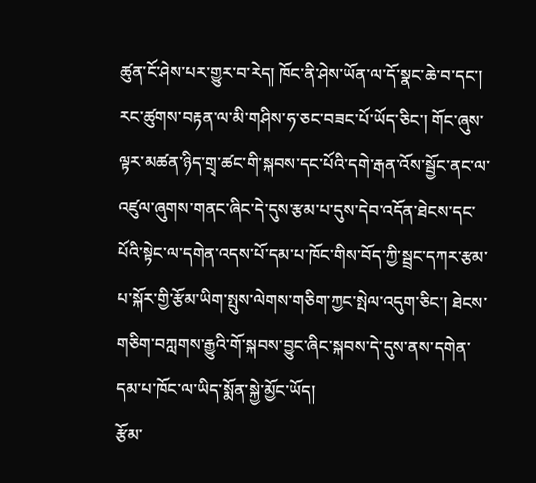ཚུན་ངོ་ཤེས་པར་གྱུར་བ་རེད། ཁོང་ནི་ཤེས་ཡོན་ལ་དོ་སྣང་ཆེ་བ་དང་། རང་ཚུགས་བརྟན་ལ་མི་གཤིས་ཧ་ཅང་བཟང་པོ་ཡོད་ཅིང་། གོང་ཞུས་ལྟར་མཚན་ཉིད་གྲྭ་ཚང་གི་སྐབས་དང་པོའི་དགེ་རྒན་འོས་སྦྱོང་ནང་ལ་འཛུལ་ཞུགས་གནང་ཞིང་དེ་དུས་རྩམ་པ་དུས་དེབ་འདོན་ཐེངས་དང་པོའི་སྟེང་ལ་དགེན་འདས་པོ་དམ་པ་ཁོང་གིས་བོད་ཀྱི་སྦྲང་དཀར་རྩམ་པ་སྐོར་གྱི་རྩོམ་ཡིག་སྤུས་ལེགས་གཅིག་ཀྱང་སྤེལ་འདུག་ཅིང་། ཐེངས་གཅིག་བཀླགས་རྒྱུའི་གོ་སྐབས་བྱུང་ཞིང་སྐབས་དེ་དུས་ནས་དགེན་དམ་པ་ཁོང་ལ་ཡིད་སྨོན་སྐྱེ་མྱོང་ཡོད།
རྩོམ་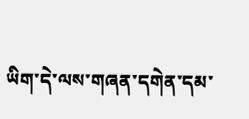ཡིག་དེ་ལས་གཞན་དགེན་དམ་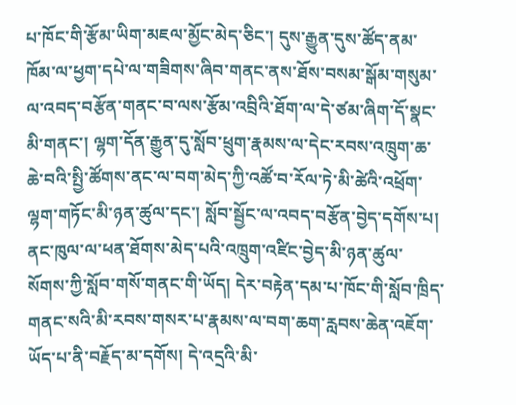པ་ཁོང་གི་རྩོམ་ཡིག་མཇལ་མྱོང་མེད་ཅིང་། དུས་རྒྱུན་དུས་ཚོད་ནམ་ཁོམ་ལ་ཕྱག་དཔེ་ལ་གཟིགས་ཞིབ་གནང་ནས་ཐོས་བསམ་སྒོམ་གསུམ་ལ་འབད་བརྩོན་གནང་བ་ལས་རྩོམ་འབྲིའི་ཐོག་ལ་དེ་ཙམ་ཞིག་དོ་སྣང་མི་གནང་། ལྷག་དོན་རྒྱུན་དུ་སློབ་ཕྲུག་རྣམས་ལ་དེང་རབས་འཁྲུག་ཆ་ཆེ་བའི་སྤྱི་ཚོགས་ནང་ལ་བག་མེད་ཀྱི་འཚོ་བ་རོལ་ཏེ་མི་ཚེའི་འཕྲོག་ལྷག་གཏོང་མི་ཉན་ཚུལ་དང་། སློབ་སྦྱོང་ལ་འབད་བརྩོན་བྱེད་དགོས་པ། ནང་ཁུལ་ལ་ཕན་ཐོགས་མེད་པའི་འཁྲུག་འཛིང་བྱེད་མི་ཉན་ཚུལ་སོགས་ཀྱི་སློབ་གསོ་གནང་གི་ཡོད། དེར་བརྟེན་དམ་པ་ཁོང་གི་སློབ་ཁྲིད་གནང་སའི་མི་རབས་གསར་པ་རྣམས་ལ་བག་ཆག་རླབས་ཆེན་འཇོག་ཡོད་པ་ནི་བརྗོད་མ་དགོས། དེ་འདྲའི་མི་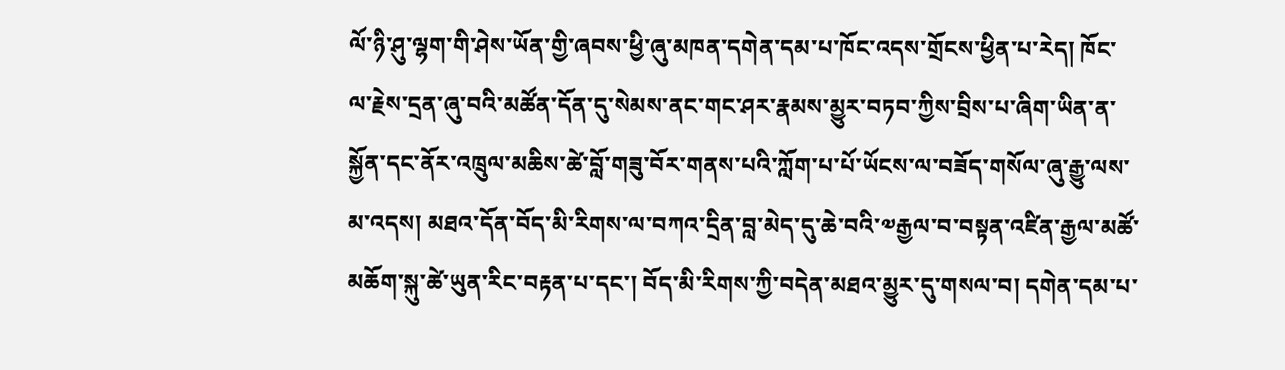ལོ་ཉི་ཤུ་ལྷག་གི་ཤེས་ཡོན་གྱི་ཞབས་ཕྱི་ཞུ་མཁན་དགེན་དམ་པ་ཁོང་འདས་གྲོངས་ཕྱིན་པ་རེད། ཁོང་ལ་རྗེས་དྲན་ཞུ་བའི་མཚོན་དོན་དུ་སེམས་ནང་གང་ཤར་རྣམས་མྱུར་བཏབ་ཀྱིས་བྲིས་པ་ཞིག་ཡིན་ན་སྐྱོན་དང་ནོར་འཁྲུལ་མཆིས་ཚེ་བློ་གཟུ་བོར་གནས་པའི་ཀློག་པ་པོ་ཡོངས་ལ་བཟོད་གསོལ་ཞུ་རྒྱུ་ལས་མ་འདས། མཐའ་དོན་བོད་མི་རིགས་ལ་བཀའ་དྲིན་བླ་མེད་དུ་ཆེ་བའི་༧རྒྱལ་བ་བསྟན་འཛིན་རྒྱལ་མཚོ་མཆོག་སྐུ་ཚེ་ཡུན་རིང་བརྟན་པ་དང་། བོད་མི་རིགས་ཀྱི་བདེན་མཐའ་མྱུར་དུ་གསལ་བ། དགེན་དམ་པ་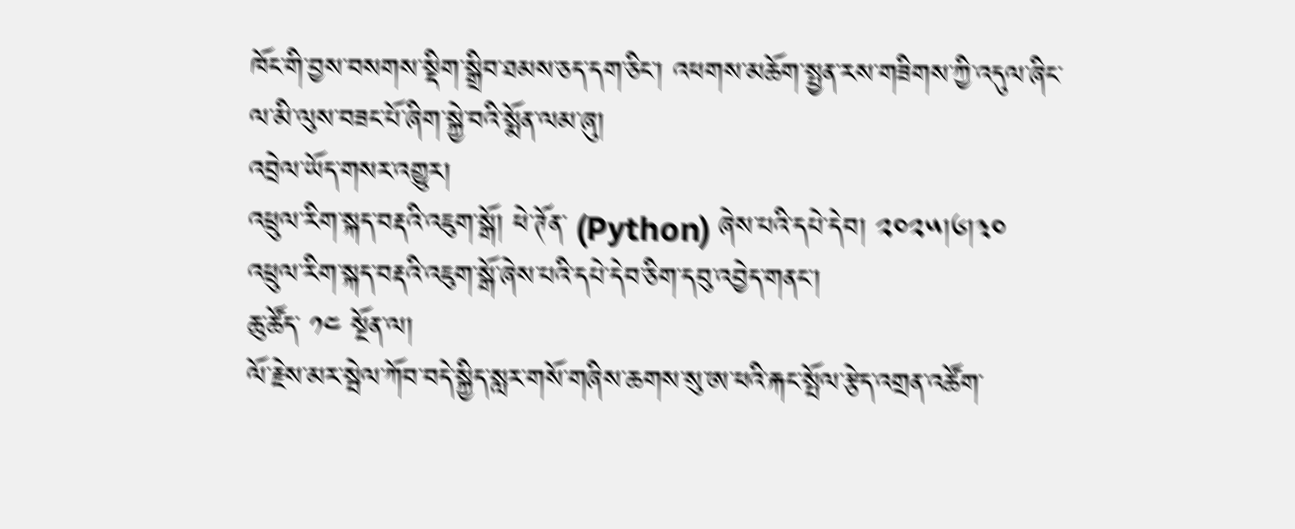ཁོང་གི་བྱས་བསགས་སྡིག་སྒྲིབ་ཐམས་ཅད་དག་ཅིང་། འཕགས་མཆོག་སྤྱན་རས་གཟིགས་ཀྱི་འདུལ་ཞིང་ལ་མི་ལུས་བཟང་པོ་ཞིག་སྐྱེ་བའི་སྨོན་ལམ་ཞུ།
འབྲེལ་ཡོད་གསར་འགྱུར།
འཕྲུལ་རིག་སྐད་བརྡའི་འཇུག་སྒོ། ཕེ་ཊོན་ (Python) ཞེས་པའི་དཔེ་དེབ། ༢༠༢༥།༦།༣༠
འཕྲུལ་རིག་སྐད་བརྡའི་འཇུག་སྒོ་ཞེས་པའི་དཔེ་དེབ་ཅིག་དབུ་འབྱེད་གནང་།
ཆུ་ཚོད་ ༡༤ སྔོན་ལ།
ལོ་རྗེས་མར་སྦེལ་ཀོབ་བདེ་སྐྱིད་སླར་གསོ་གཞིས་ཆགས་སུ་ཨ་ཕའི་རྐང་སྤོལ་རྩེད་འགྲན་འཚོག་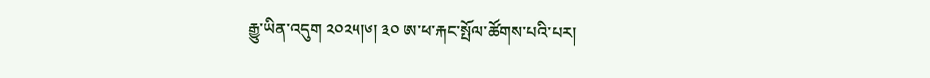རྒྱུ་ཡིན་འདུག ༢༠༢༥།༦། ༣༠ ཨ་ཕ་རྐང་སྤོལ་ཚོགས་པའི་པར།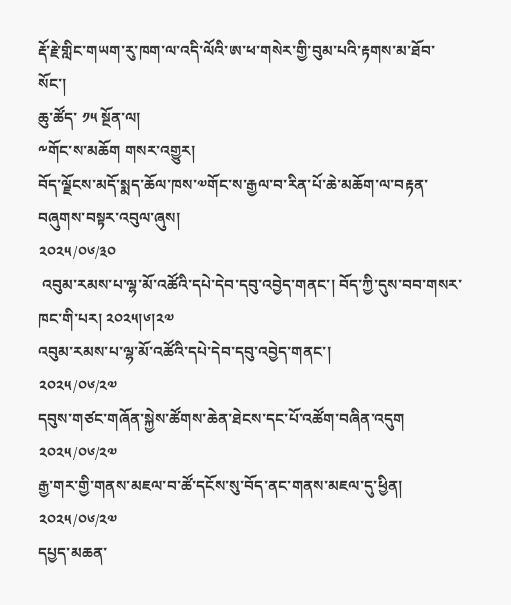རྡོ་རྗེ་གླིང་གཡག་རུ་ཁག་ལ་འདི་ལོའི་ཨ་ཕ་གསེར་གྱི་བུམ་པའི་རྟགས་མ་ཐོབ་སོང་།
ཆུ་ཚོད་ ༡༥ སྔོན་ལ།
༸གོང་ས་མཆོག གསར་འགྱུར།
བོད་ལྗོངས་མདོ་སྨད་ཆོལ་ཁས་༧གོང་ས་རྒྱལ་བ་རིན་པོ་ཆེ་མཆོག་ལ་བརྟན་བཞུགས་བསྟར་འབུལ་ཞུས།
༢༠༢༥/༠༦/༣༠
 འབུམ་རམས་པ་ལྷ་མོ་འཚོའི་དཔེ་དེབ་དབུ་འབྱེད་གནང་། བོད་ཀྱི་དུས་བབ་གསར་ཁང་གི་པར། ༢༠༢༥།༦།༢༧
འབུམ་རམས་པ་ལྷ་མོ་འཚོའི་དཔེ་དེབ་དབུ་འབྱེད་གནང་།
༢༠༢༥/༠༦/༢༧
དབུས་གཙང་གཞོན་སྐྱེས་ཚོགས་ཆེན་ཐེངས་དང་པོ་འཚོག་བཞིན་འདུག
༢༠༢༥/༠༦/༢༧
རྒྱ་གར་གྱི་གནས་མཇལ་བ་ཚོ་དངོས་སུ་བོད་ནང་གནས་མཇལ་དུ་ཕྱིན།
༢༠༢༥/༠༦/༢༧
དཔྱད་མཆན་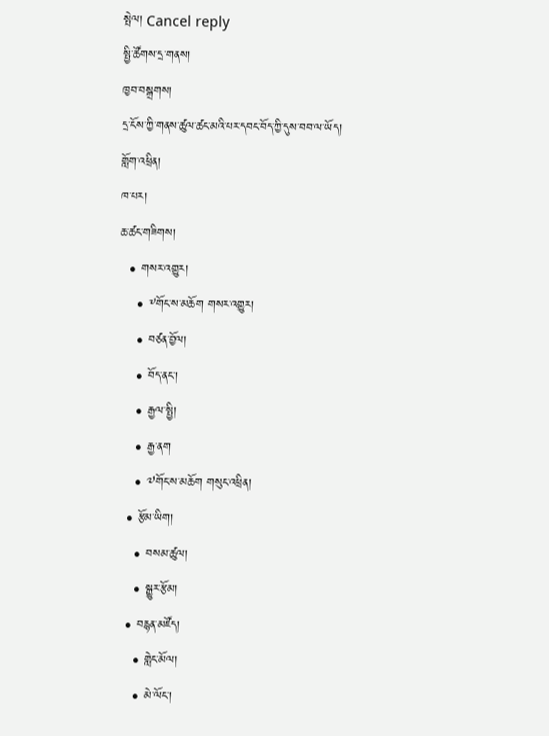སྤེལ། Cancel reply
སྤྱི་ཚོགས་དྲ་གནས།
ཁྱབ་བསྒྲགས།
དྲ་ངོས་ཀྱི་གནས་ཚུལ་ཚང་མའི་པར་དབང་བོད་ཀྱི་དུས་བབ་ལ་ཡོད།
གློག་འཕྲིན།
ཁ་པར།
ཆ་ཚང་གཟིགས།
  • གསར་འགྱུར།
    • ༸གོང་ས་མཆོག གསར་འགྱུར།
    • བཙན་བྱོལ།
    • བོད་ནང་།
    • རྒྱལ་སྤྱི།
    • རྒྱ་ནག
    • ༧གོང་ས་མཆོག གསུང་འཕྲིན།
  • རྩོམ་ཡིག།
    • བསམ་ཚུལ།
    • སྒྱུར་རྩོམ།
  • བརྙན་མཛོད།
    • གླེང་མོལ།
    • མེ་ལོང་།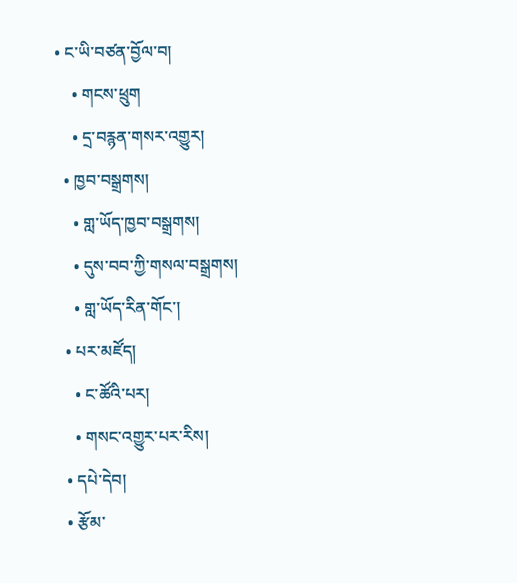• ང་ཡི་བཙན་བྱོལ་བ།
    • གངས་ཕྲུག
    • དྲ་བརྙན་གསར་འགྱུར།
  • ཁྱབ་བསྒྲགས།
    • གླ་ཡོད་ཁྱབ་བསྒྲགས།
    • དུས་བབ་ཀྱི་གསལ་བསྒྲགས།
    • གླ་ཡོད་རིན་གོང་།
  • པར་མཛོད།
    • ང་ཚོའི་པར།
    • གསང་འགྱུར་པར་རིས།
  • དཔེ་དེབ།
  • རྩོམ་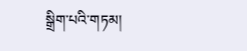སྒྲིག་པའི་གཏམ།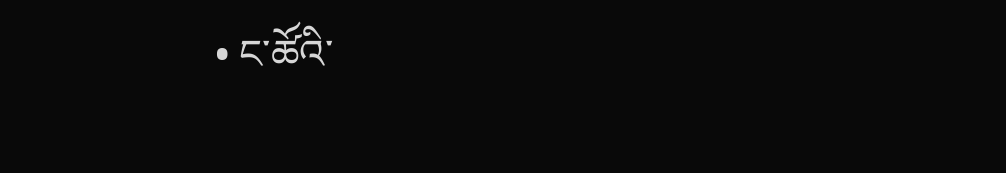• ང་ཚོའི་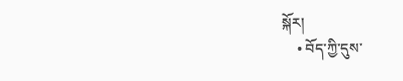སྐོར།
    • བོད་ཀྱི་དུས་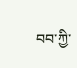བབ་ཀྱི་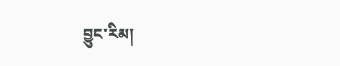བྱུང་རིམ།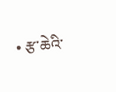• རྩ་ཆེའི་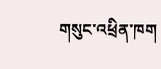གསུང་འཕྲིན་ཁག